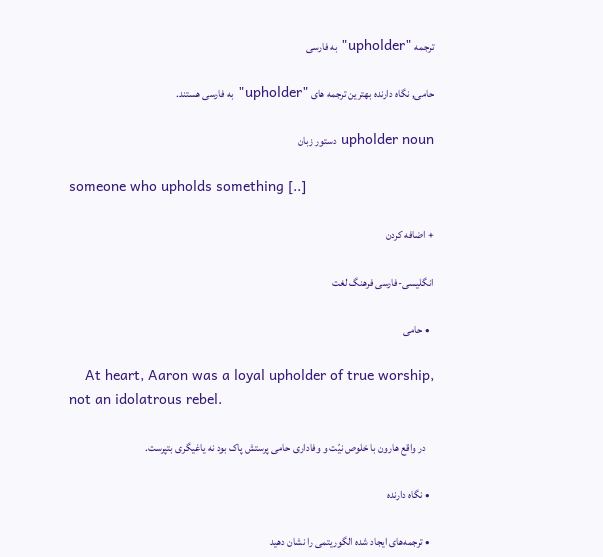ترجمه "upholder" به فارسی

حامی, نگاه دارنده بهترین ترجمه های "upholder" به فارسی هستند.

upholder noun دستور زبان

someone who upholds something [..]

+ اضافه کردن

انگلیسی-فارسی فرهنگ لغت

  • حامی

    At heart, Aaron was a loyal upholder of true worship, not an idolatrous rebel.

    در واقع هارون با خلوص نیّت و وفاداری حامی پرستش پاک بود نه یاغیگری بتپرست.

  • نگاه دارنده

  • ترجمه‌های ایجاد شده الگوریتمی را نشان دهید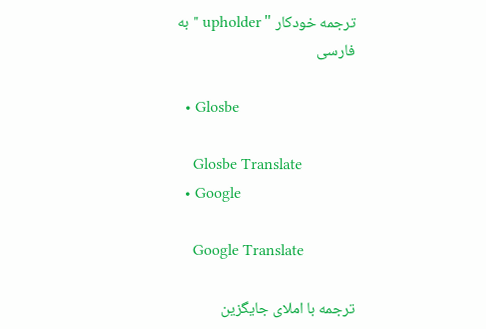ترجمه خودکار " upholder " به فارسی

  • Glosbe

    Glosbe Translate
  • Google

    Google Translate

ترجمه با املای جایگزین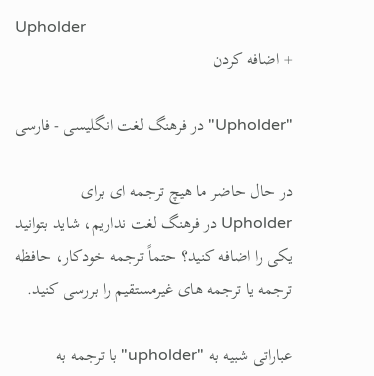Upholder
+ اضافه کردن

"Upholder" در فرهنگ لغت انگلیسی - فارسی

در حال حاضر ما هیچ ترجمه ای برای Upholder در فرهنگ لغت نداریم، شاید بتوانید یکی را اضافه کنید؟ حتماً ترجمه خودکار، حافظه ترجمه یا ترجمه های غیرمستقیم را بررسی کنید.

عباراتی شبیه به "upholder" با ترجمه به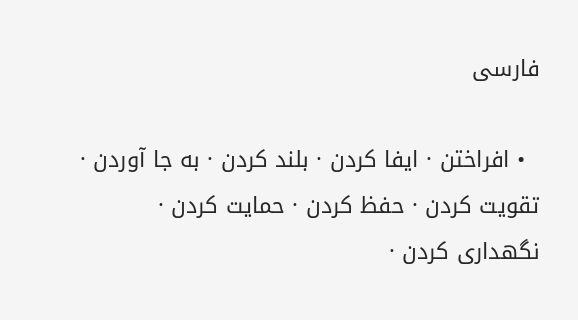فارسی

  • افراختن · ایفا کردن · بلند کردن · به جا آوردن · تقویت کردن · حفظ کردن · حمایت کردن · نگهداری کردن ·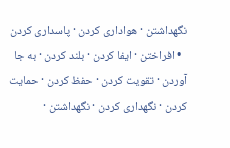نگهداشتن · هواداری کردن · پاسداری کردن
  • افراختن · ایفا کردن · بلند کردن · به جا آوردن · تقویت کردن · حفظ کردن · حمایت کردن · نگهداری کردن · نگهداشتن ·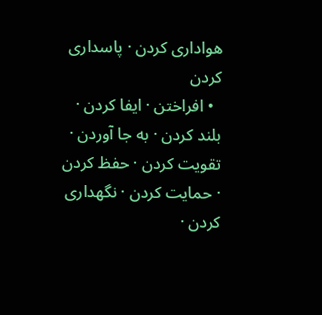هواداری کردن · پاسداری کردن
  • افراختن · ایفا کردن · بلند کردن · به جا آوردن · تقویت کردن · حفظ کردن · حمایت کردن · نگهداری کردن ·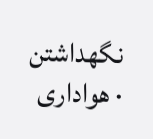نگهداشتن · هواداری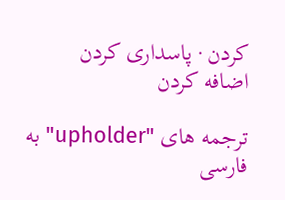کردن · پاسداری کردن
اضافه کردن

ترجمه های "upholder" به فارسی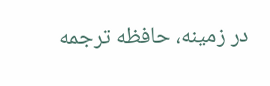در زمینه، حافظه ترجمه